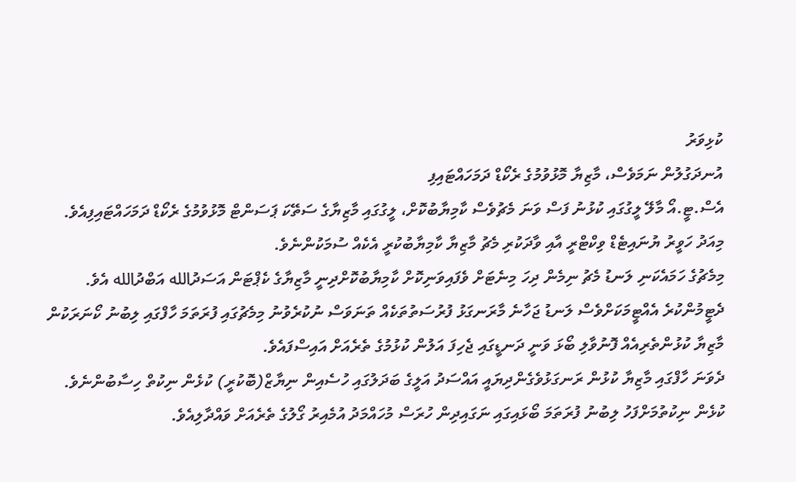ކުޅިވަރު
އުނދަގުލުން ނަމަވެސް، މާޒިޔާ މޮޅުވުމުގެ ރެކޯޑް ދަމަހައްޓައިފި
އެސް.ޓީ.އޯ މާލޭ ލީގުގައި ކުޅުނު ފަސް ވަނަ މެޗުވެސް ކާމިޔާބުކޮށް، ލީގުގައި މާޒިޔާގެ ސަތޭކަ ޕަސަންޓް މޮޅުވުމުގެ ރެކޯޑް ދަމަހައްޓައިފިއެވެ. މިއަދު ހަވީރު ޔުނައިޓެޑް ވިކްޓްރީ އާއި ވާދަކުރި މެޗު މާޒިޔާ ކާމިޔާބުކުރީ އެކެއް ސުމަކުންނެވެ.
މިމެޗުގެ ހަމައެކަނި ލަނޑު މެޗު ނިމެން ދިހަ މިނެޓަށް ވެފައިވަނިކޮށް ކާމިޔާބުކޮށްދިނީ މާޒިޔާގެ ކެޕްޓަން އަސަދުالله އަބްދުالله އެވެ.
ދެޓީމުންކުރެ އެއްޓީމަކަށްވެސް ލަނޑު ޖަހާނެ މާރަނގަޅު ފުރުސަތުތަކެއް ތަނަވަސް ނުކުރެވުނު މިމެޗުގައި ފުރަތަމަ ހާފްގައި ލިބުނު ކޯނަރަކުން މާޒިޔާ ކުޅުންތެރިއެއް ފޮނުވާލި ބޯޅަ ވަނީ ދަނޑީގައި ޖެހިފަ އަލުން ކުޅުމުގެ ތެރެއަށް އައިސްފައެވެ.
ދެވަނަ ހާފްގައި މާޒިޔާ ކުޅުން ރަނގަޅުވެގެންދިޔައީ އައްސަދު އަލީގެ ބަދަލުގައި ހުސެއިން ނިޔާޒް(ބޮކުރީ) ކުޅެން ނިކުތް ހިސާބުންނެވެ. ކުޅެން ނިކުތުމަށްފަހު ލިބުނު ފުރަތަމަ ބޯޅައިގައި ނަގައިދިން ހުރަސް މުހައްމަދު އުމެއިރު ގޯލުގެ ތެރެއަށް ވައްދާލިއެވެ.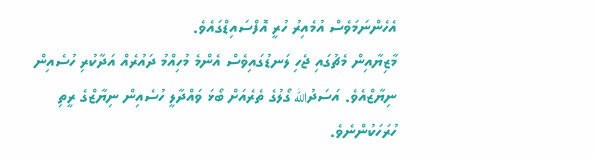އެހެންނަމަވެސް އުމެއިރު ހުރީ އޮފްސައިޑްގައެވެ.
މާޒިޔާއިން މެޗުގައި ޖެހި ލަނޑުގައިވެސް އެންމެ މުހިއްމު ދައުރެއް އަދާކުރި ހުސެއިން ނިޔާޒްއެވެ. އަސަދުالله ގޯލުގެ ތެރެއަށް ބޯޅަ ވައްދާލީ ހުސެއިން ނިޔާޒްގެ ރީތި ހުރަހަކުންނެވެ.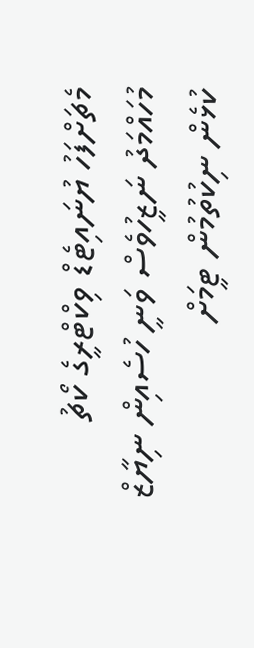މެޗަށްފަހު ޔުނައިޓެޑް ވިކްޓްރީގެ ކޯޗު މުހައްމަދު ނަޒީހުވެސް ވަނީ ހުސެއިން ނިޔާޒް ކުޅެން ނިކުތުމުން ޓީމަށް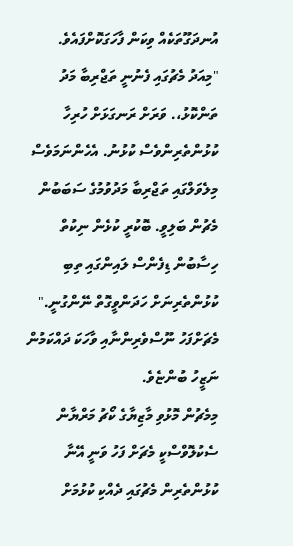އުނދަގޫތަކެއް ވިކަން ފާހަގަކޮށްފައެވެ.
"މިއަދު މެޗުގައި ފެނުނީ ތަޖްރިބާ މަދު ތަންކޮޅު،. ވަރަށް ރަނގަޅަށް ހުރިހާ ކުޅުންތެރިންވެސް ކުޅުނު. އެހެންނަމަވެސް މިލެވަލްގައި ތަޖްރިބާ މަދުވުމުގެ ސަބަބުން މެޗުން ބަލިވީ. ބޮކުރީ ކުޅެން ނިކުތް ހިސާބުން ޑިފެންސް ލައިންގައި ތިބި ކުޅުންތެރިނަށް ހަދަންވީގޮތް ނޭންގުނީ." މެޗަށްފަހު ނޫސްވެރިންނާއި ވާހަކަ ދައްކަމުން ނަޒީހު ބުންޏެވެ.
މިމެޗުން މޮޅުވި މާޒިޔާގެ ކޯޗު މަރްޔާން ސެކުލޮވްސްކީ މެޗަށް ފަހު ވަނީ އޭނާ ކުޅުންތެރިން މެޗުގައި ދެއްކި ކުޅުމަށް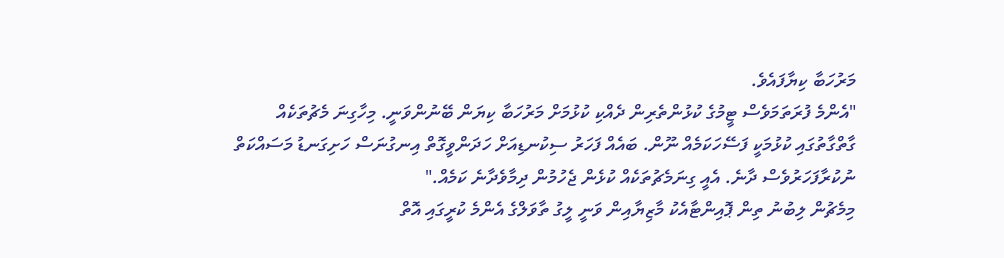މަރުހަބާ ކިޔާފައެވެ.
"އެންމެ ފުރަތަމަވެސް ޓީމުގެ ކުޅުންތެރިން ދެއްކި ކުޅުމަށް މަރުހަބާ ކިޔަން ބޭނުންވަނީ. މިހާގިނަ މެޗުތަކެއް ގާތްގާތުގައި ކުޅުމަކީ ފަސޭހަކަމެއް ނޫން. ބައެއް ފަހަރު ސިކުނޑިއަށް ހަދަންވީގޮތް އިނގުނަސް ހަށިގަނޑު މަސައްކަތް ނުކުރާފަހަރުވެސް ދާނެ. އެއީ ގިނަމެޗުތަކެއް ކުޅެން ޖެހުމުން ދިމާވެދާނެ ކަމެއް."
މިމެޗުން ލިބުނު ތިން ޕޮއިންޓާއެކު މާޒިޔާއިން ވަނީ ލީގު ތާވަލްގެ އެންމެ ކުރީގައި އޮތް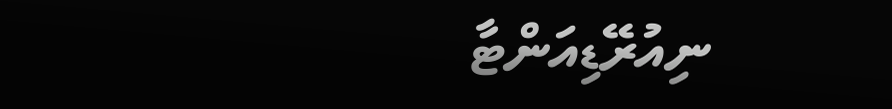ނިއުރޭޑިއަންޓާ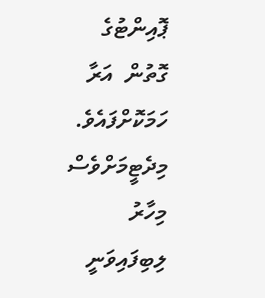ޕޮއިންޓުގެ ގޮތުން  އަރާ ހަމަކޮށްފައެވެ. މިދެޓީމަށްވެސް މިހާރު ލިބިފައިވަނީ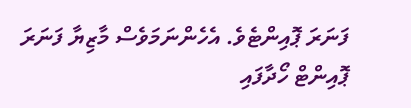ފަނަރަ ޕޮއިންޓެވެ. އެހެންނަމަވެސް މާޒިޔާ ފަނަރަ ޕޮއިންޓް ހޯދާފައި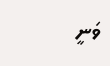ވަނީ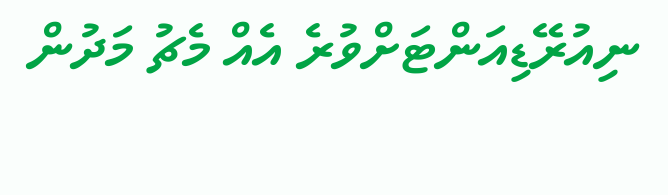ނިއުރޭޑިއަންޓަށްވުރެ އެއް މެޗު މަދުން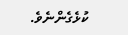ކުޅެގެންނެވެ.